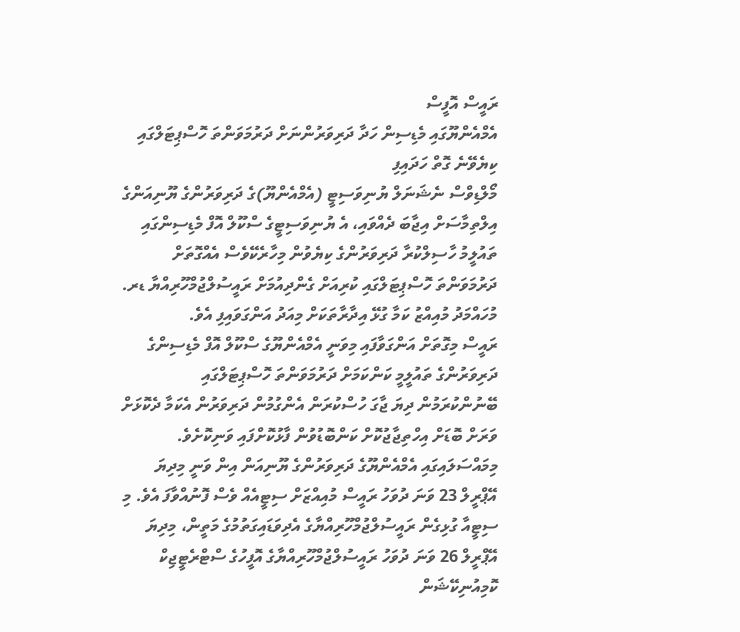ރައީސް އޮފީސް
އެމްއެންޔޫގައި މެޑިސިން ހަދާ ދަރިވަރުންނަށް ދަރުމަވަންތަ ހޮސްޕިޓަލްގައި ކިޔެވޭނެ ގޮތް ހަދައިފި
މޯލްޑިވްސް ނެޝަނަލް ޔުނިވަސިޓީ (އެމްއެންޔޫ)ގެ ދަރިވަރުންގެ ޔޫނިއަންގެ އިލްތިމާސަށް އިޖާބަ ދެއްވައި، އެ ޔުނިވަސިޓީގެ ސްކޫލް އޮފް މެޑިސިންގައި ތައުލީމު ހާސިލްކުރާ ދަރިވަރުންގެ ކިޔެވުން މިހާރެކޭވެސް އެއްގޮތަށް ދަރުމަވަންތަ ހޮސްޕިޓަލްގައި ކުރިއަށް ގެންދިއުމަށް ރައީސުލްޖުމްހޫރިއްޔާ ޑރ. މުހައްމަދު މުއިއްޒު ކަމާ ގުޅޭ އިދާރާތަކަށް މިއަދު އަންގަވައިފި އެވެ.
ރައީސް މިގޮތަށް އަންގަވާފައި މިވަނީ އެމްއެންޔޫގެ ސްކޫލް އޮފް މެޑިސިންގެ ދަރިވަރުންގެ ތައުލީމީ ކަންކަމަށް ދަރުމަވަންތަ ހޮސްޕިޓަލްގައި ބޭނުންކުރަމުން ދިޔަ ޖާގަ ހުސްކުރަން އެންގުމުން ދަރިވަރުން އެކަމާ ދެކޮޅަށް ވަރަށް ބޮޑަށް އިހްތިޖާޖުކޮށް ކަންބޮޑުވުން ފާޅުކޮށްފައި ވަނިކޮށެވެ.
މިމައްސަލައިގައި އެމްއެންޔޫގެ ދަރިވަރުންގެ ޔޫނިއަން އިން ވަނީ މިދިޔަ އޭޕްރީލް 23 ވަނަ ދުވަހު ރައީސް މުއިއްޒަށް ސިޓީއެއް ވެސް ފޮނުއްވާފަ އެވެ. މި ސިޓީއާ ގުޅިގެން ރައީސުލްޖުމްހޫރިއްޔާގެ އެދިވަޑައިގަތުމުގެ މަތީން، މިދިޔަ އޭޕްރީލް 26 ވަނަ ދުވަހު ރައީސުލްޖުމްހޫރިއްޔާގެ އޮފީހުގެ ސްޓްރެޓީޖިކް ކޮމިއުނިކޭޝަން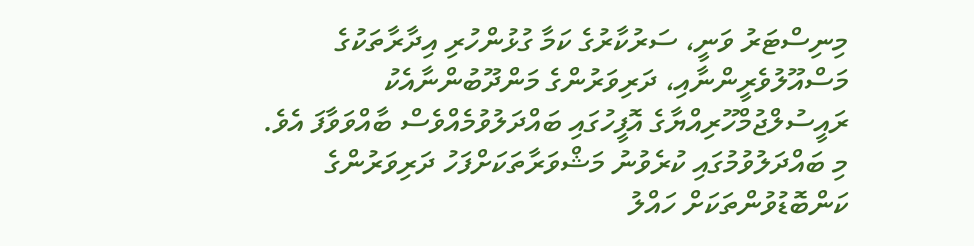މިނިސްޓަރު ވަނީ، ސަރުކާރުގެ ކަމާ ގުޅުންހުރި އިދާރާތަކުގެ މަސްއޫލުވެރީންނާއި، ދަރިވަރުންގެ މަންދޫބުންނާއެކު ރައީސުލްޖުމްހޫރިއްޔާގެ އޮފީހުގައި ބައްދަލުވުމެއްވެސް ބާއްވަވާފަ އެވެ.
މި ބައްދަލުވުމުގައި ކުރެވުނު މަޝްވަރާތަކަށްފަހު ދަރިވަރުންގެ ކަންބޮޑުވުންތަކަށް ހައްލު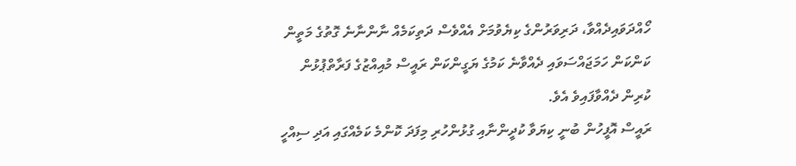ހޯއްދަވައިދެއްވާ، ދަރިވަރުންގެ ކިޔެވުމަށް އެއްވެސް ދަތިކަމެއް ނާންނާނެ ގޮތުގެ މަތީން ކަންކަން ހަމަޖައްސަވައި ދެއްވާނެ ކަމުގެ ޔަގީންކަން ރައީސް މުއިއްޒުގެ ފަރާތްޕުޅުން ކުރިން ދެއްވާފައިވެ އެވެ.
ރައީސް އޮފީހުން ބުނީ ކިޔަވާ ކުދީންނާއި ގުޅުންހުރި މިފަދަ ކޮންމެ ކަމެއްގައި އަދި ސިއްހީ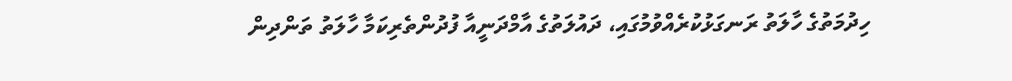ހިދުމަތުގެ ހާލަތު ރަނގަޅުކުރެއްވުމުގައި، ދައުލަތުގެ އާމްދަނީއާ ފުދުންތެރިކަމާ ހާލަތު ތަންދިން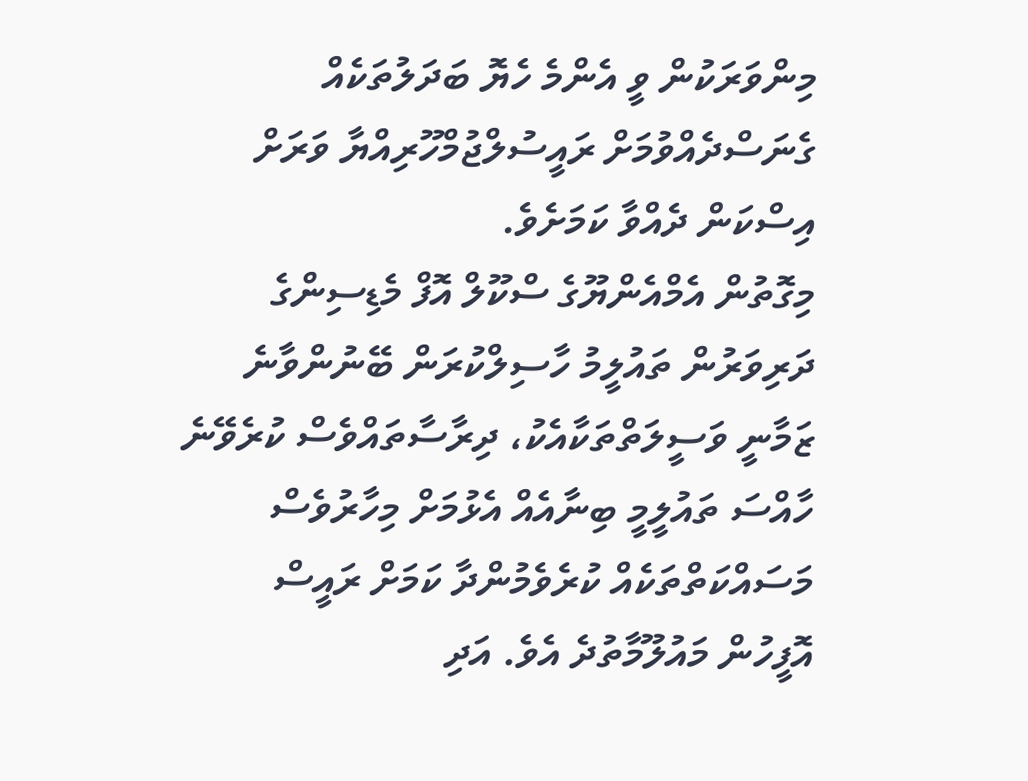މިންވަރަކުން ވީ އެންމެ ހެޔޮ ބަދަލުތަކެއް ގެނަސްދެއްވުމަށް ރައީސުލްޖުމްހޫރިއްޔާ ވަރަށް އިސްކަން ދެއްވާ ކަމަށެވެ.
މިގޮތުން އެމްއެންޔޫގެ ސްކޫލް އޮފް މެޑިސިންގެ ދަރިވަރުން ތައުލީމު ހާސިލްކުރަން ބޭނުންވާނެ ޒަމާނީ ވަސީލަތްތަކާއެކު، ދިރާސާތައްވެސް ކުރެވޭނެ ހާއްސަ ތައުލީމީ ބިނާއެއް އެޅުމަށް މިހާރުވެސް މަސައްކަތްތަކެއް ކުރެވެމުންދާ ކަމަށް ރައީސް އޮފީހުން މައުލޫމާތުދެ އެވެ. އަދި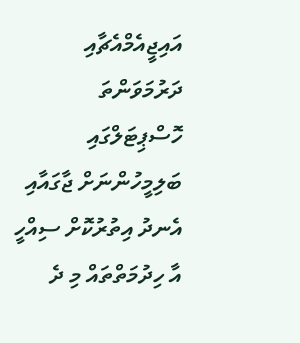އައިޖީއެމްއެޗާއި ދަރުމަވަންތަ ހޮސްޕިޓަލްގައި ބަލިމީހުންނަށް ޖާގައާއި އެނދު އިތުރުކޮށް ސިއްހީ އާ ހިދުމަތްތައް މި ދެ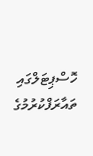ހޮސްޕިޓަލްގައި ތައާރަފްކުރުމުގެ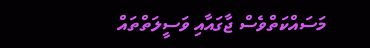މަސައްކަތްވެސް ޖާގައާއި ވަސީލަތްތައް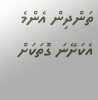ތަންދިން އެންމެ އެކަށޭނަ ގޮތަކަށް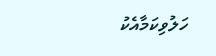ހަލުވިކަމާއެކު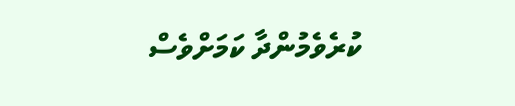ކުރެވެމުންދާ ކަމަށްވެސް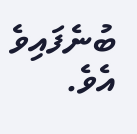ބުނެފައިވެ އެވެ.